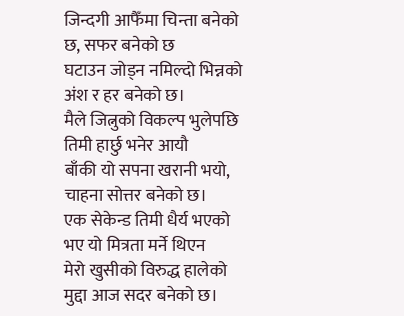जिन्दगी आफैँमा चिन्ता बनेको छ, सफर बनेको छ
घटाउन जोड्न नमिल्दो भिन्नको अंश र हर बनेको छ।
मैले जित्नुको विकल्प भुलेपछि तिमी हार्छु भनेर आयौ
बाँकी यो सपना खरानी भयो, चाहना सोत्तर बनेको छ।
एक सेकेन्ड तिमी धैर्य भएको भए यो मित्रता मर्ने थिएन
मेरो खुसीको विरुद्ध हालेको मुद्दा आज सदर बनेको छ।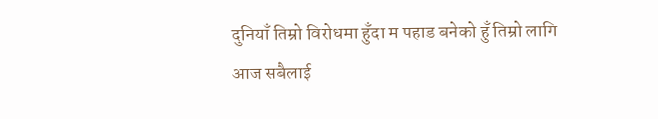दुनियाँ तिम्रो विरोधमा हुँदा म पहाड बनेको हुँ तिम्रो लागि
आज सबैलाई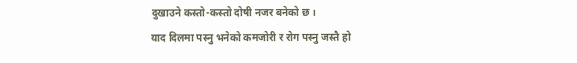दुखाउने कस्तो-कस्तो दोषी नजर बनेको छ ।
याद दिलमा पस्नु भनेको कमजोरी र रोग पस्नु जस्तै हो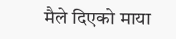मैले दिएको माया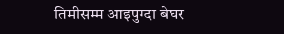तिमीसम्म आइपुग्दा बेघर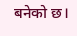बनेको छ।